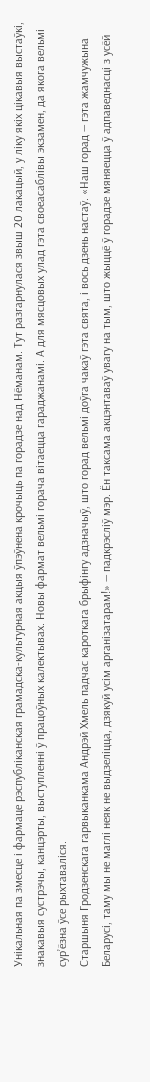Унікальная па змесце і фармаце рэспубліканская грамадска-культурная акцыя ўпэўнена крочыць па горадзе над Нёманам. Тут разгарнулася звыш 20 лакацый, у ліку якіх цікавыя выстаўкі, знакавыя сустрэчы, канцэрты, выступленні ў працоўных калектывах. Новы фармат вельмі горача вітаецца гараджанамі. А для мясцовых улад гэта своеасаблівы экзамен, да якога вельмі сур’ёзна ўсе рыхтаваліся.
Старшыня Гродзенскага гарвыканкама Андрэй Хмель падчас кароткага брыфінгу адзначыў, што горад вельмі доўга чакаў гэта свята, і вось дзень настаў. «Наш горад — гэта жамчужына Беларусі, таму мы не маглі неяк не выдзеліцца, дзякуй усім арганізатарам!» — падкрэсліў мэр. Ён таксама акцэнтаваў увагу на тым, што жыццё ў горадзе мяняецца ў адпаведнасці з усёй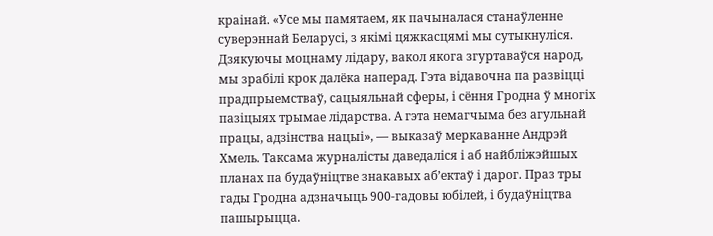краінай. «Усе мы памятаем, як пачыналася станаўленне суверэннай Беларусі, з якімі цяжкасцямі мы сутыкнуліся.
Дзякуючы моцнаму лідару, вакол якога згуртаваўся народ, мы зрабілі крок далёка наперад. Гэта відавочна па развіцці прадпрыемстваў, сацыяльнай сферы, і сёння Гродна ў многіх пазіцыях трымае лідарства. А гэта немагчыма без агульнай працы, адзінства нацыі», — выказаў меркаванне Андрэй Хмель. Таксама журналісты даведаліся і аб найбліжэйшых планах па будаўніцтве знакавых аб’ектаў і дарог. Праз тры гады Гродна адзначыць 900-гадовы юбілей, і будаўніцтва пашырыцца.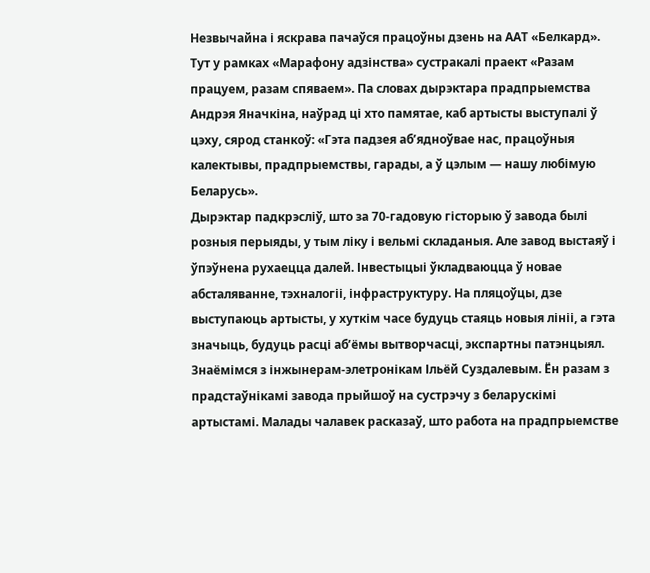Незвычайна і яскрава пачаўся працоўны дзень на ААТ «Белкард». Тут у рамках «Марафону адзінства» сустракалі праект «Разам працуем, разам спяваем». Па словах дырэктара прадпрыемства Андрэя Яначкіна, наўрад ці хто памятае, каб артысты выступалі ў цэху, сярод станкоў: «Гэта падзея аб’ядноўвае нас, працоўныя калектывы, прадпрыемствы, гарады, а ў цэлым — нашу любімую Беларусь».
Дырэктар падкрэсліў, што за 70-гадовую гісторыю ў завода былі розныя перыяды, у тым ліку і вельмі складаныя. Але завод выстаяў і ўпэўнена рухаецца далей. Інвестыцыі ўкладваюцца ў новае абсталяванне, тэхналогіі, інфраструктуру. На пляцоўцы, дзе выступаюць артысты, у хуткім часе будуць стаяць новыя лініі, а гэта значыць, будуць расці аб’ёмы вытворчасці, экспартны патэнцыял.
Знаёмімся з інжынерам-элетронікам Ільёй Суздалевым. Ён разам з прадстаўнікамі завода прыйшоў на сустрэчу з беларускімі артыстамі. Малады чалавек расказаў, што работа на прадпрыемстве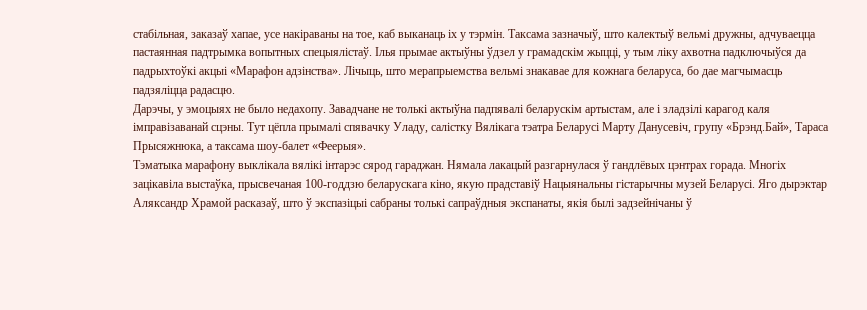стабільная, заказаў хапае, усе накіраваны на тое, каб выканаць іх у тэрмін. Таксама зазначыў, што калектыў вельмі дружны, адчуваецца пастаянная падтрымка вопытных спецыялістаў. Ілья прымае актыўны ўдзел у грамадскім жыцці, у тым ліку ахвотна падключыўся да падрыхтоўкі акцыі «Марафон адзінства». Лічыць, што мерапрыемства вельмі знакавае для кожнага беларуса, бо дае магчымасць падзяліцца радасцю.
Дарэчы, у эмоцыях не было недахопу. Завадчане не толькі актыўна падпявалі беларускім артыстам, але і зладзілі карагод каля імправізаванай сцэны. Тут цёпла прымалі спявачку Уладу, салістку Вялікага тэатра Беларусі Марту Данусевіч, групу «Брэнд.Бай», Тараса Прысяжнюка, а таксама шоу-балет «Феерыя».
Тэматыка марафону выклікала вялікі інтарэс сярод гараджан. Нямала лакацый разгарнулася ў гандлёвых цэнтрах горада. Многіх зацікавіла выстаўка, прысвечаная 100-годдзю беларускага кіно, якую прадставіў Нацыянальны гістарычны музей Беларусі. Яго дырэктар Аляксандр Храмой расказаў, што ў экспазіцыі сабраны толькі сапраўдныя экспанаты, якія былі задзейнічаны ў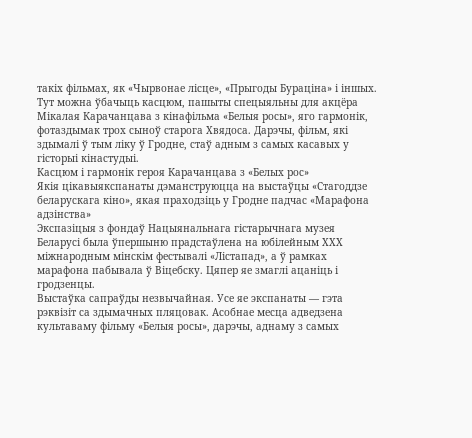такіх фільмах, як «Чырвонае лісце», «Прыгоды Бураціна» і іншых. Тут можна ўбачыць касцюм, пашыты спецыяльны для акцёра Мікалая Карачанцава з кінафільма «Белыя росы», яго гармонік, фотаздымак трох сыноў старога Хвядоса. Дарэчы, фільм, які здымалі ў тым ліку ў Гродне, стаў адным з самых касавых у гісторыі кінастудыі.
Касцюм і гармонік героя Карачанцава з «Белых рос»
Якія цікавыякспанаты дэманструюцца на выстаўцы «Стагоддзе беларускага кіно», якая праходзіць у Гродне падчас «Марафона адзінства»
Экспазіцыя з фондаў Нацыянальнага гістарычнага музея Беларусі была ўпершыню прадстаўлена на юбілейным ХХХ міжнародным мінскім фестывалі «Лістапад», а ў рамках марафона пабывала ў Віцебску. Цяпер яе змаглі ацаніць і гродзенцы.
Выстаўка сапраўды незвычайная. Усе яе экспанаты — гэта рэквізіт са здымачных пляцовак. Асобнае месца адведзена культаваму фільму «Белыя росы», дарэчы, аднаму з самых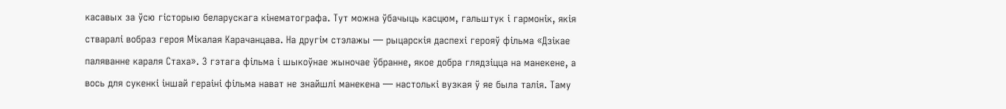касавых за ўсю гісторыю беларускага кінематографа. Тут можна ўбачыць касцюм, гальштук і гармонік, якія стваралі вобраз героя Мікалая Карачанцава. На другім стэлажы — рыцарскія даспехі герояў фільма «Дзікае паляванне караля Стаха». З гэтага фільма і шыкоўнае жыночае ўбранне, якое добра глядзіцца на манекене, а вось для сукенкі іншай гераіні фільма нават не знайшлі манекена — настолькі вузкая ў яе была талія. Таму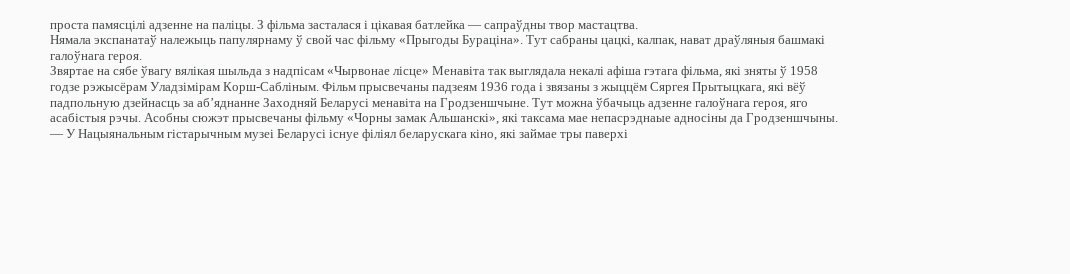проста памясцілі адзенне на паліцы. З фільма засталася і цікавая батлейка — сапраўдны твор мастацтва.
Нямала экспанатаў належыць папулярнаму ў свой час фільму «Прыгоды Бураціна». Тут сабраны цацкі, калпак, нават драўляныя башмакі галоўнага героя.
Звяртае на сябе ўвагу вялікая шыльда з надпісам «Чырвонае лісце» Менавіта так выглядала некалі афіша гэтага фільма, які зняты ў 1958 годзе рэжысёрам Уладзімірам Корш-Сабліным. Фільм прысвечаны падзеям 1936 года і звязаны з жыццём Сяргея Прытыцкага, які вёў падпольную дзейнасць за аб’яднанне Заходняй Беларусі менавіта на Гродзеншчыне. Тут можна ўбачыць адзенне галоўнага героя, яго асабістыя рэчы. Асобны сюжэт прысвечаны фільму «Чорны замак Альшанскі», які таксама мае непасрэднаые адносіны да Гродзеншчыны.
— У Нацыянальным гістарычным музеі Беларусі існуе філіял беларускага кіно, які займае тры паверхі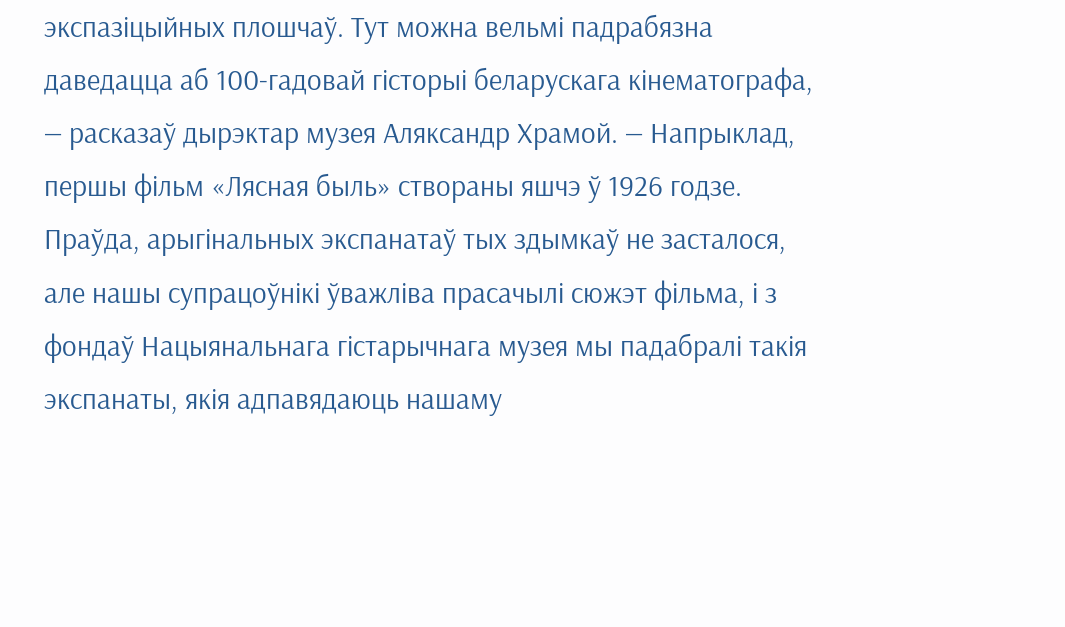экспазіцыйных плошчаў. Тут можна вельмі падрабязна даведацца аб 100-гадовай гісторыі беларускага кінематографа, — расказаў дырэктар музея Аляксандр Храмой. — Напрыклад, першы фільм «Лясная быль» створаны яшчэ ў 1926 годзе. Праўда, арыгінальных экспанатаў тых здымкаў не засталося, але нашы супрацоўнікі ўважліва прасачылі сюжэт фільма, і з фондаў Нацыянальнага гістарычнага музея мы падабралі такія экспанаты, якія адпавядаюць нашаму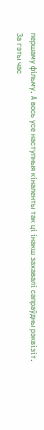першаму фільму. А вось усе наступныя кіналенты так ці інакш захавалі сапраўдны рэквізіт.
За гэты час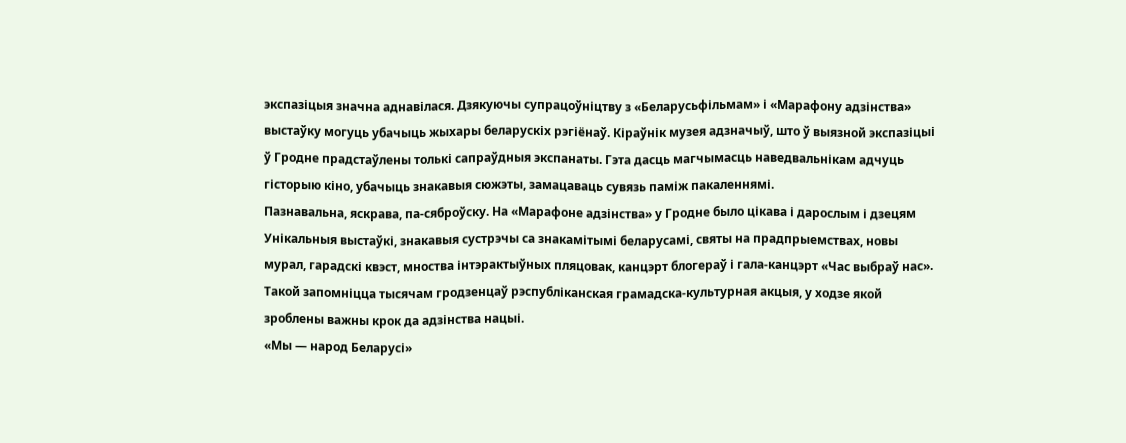экспазіцыя значна аднавілася. Дзякуючы супрацоўніцтву з «Беларусьфільмам» і «Марафону адзінства» выстаўку могуць убачыць жыхары беларускіх рэгіёнаў. Кіраўнік музея адзначыў, што ў выязной экспазіцыі ў Гродне прадстаўлены толькі сапраўдныя экспанаты. Гэта дасць магчымасць наведвальнікам адчуць гісторыю кіно, убачыць знакавыя сюжэты, замацаваць сувязь паміж пакаленнямі.
Пазнавальна, яскрава, па-сяброўску. На «Марафоне адзінства» у Гродне было цікава і дарослым і дзецям
Унікальныя выстаўкі, знакавыя сустрэчы са знакамітымі беларусамі, святы на прадпрыемствах, новы мурал, гарадскі квэст, мноства інтэрактыўных пляцовак, канцэрт блогераў і гала-канцэрт «Час выбраў нас». Такой запомніцца тысячам гродзенцаў рэспубліканская грамадска-культурная акцыя, у ходзе якой зроблены важны крок да адзінства нацыі.
«Мы — народ Беларусі»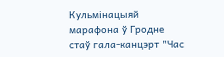Кульмінацыяй марафона ў Гродне стаў гала-канцэрт "Час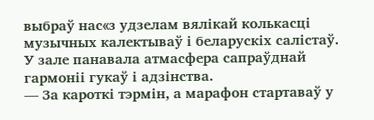выбраў нас«з удзелам вялікай колькасці музычных калектываў і беларускіх салістаў. У зале панавала атмасфера сапраўднай гармоніі гукаў і адзінства.
— За кароткі тэрмін, а марафон стартаваў у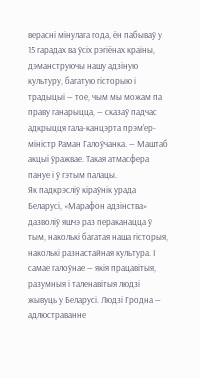верасні мінулага года, ён пабываў у 15 гарадах ва ўсіх рэгіёнах краіны, дэманструючы нашу адзіную культуру, багатую гісторыю і традыцыі — тое, чым мы можам па праву ганарыцца, — сказаў падчас адкрыцця гала-канцэрта прэм’ер-міністр Раман Галоўчанка. — Маштаб акцыі ўражвае. Такая атмасфера пануе і ў гэтым палацы.
Як падкрэсліў кіраўнік урада Беларусі, «Марафон адзінства» дазволіў яшчэ раз пераканацца ў тым, наколькі багатая наша гісторыя, наколькі разнастайная культура. І самае галоўнае — якія працавітыя, разумныя і таленавітыя людзі жывуць у Беларусі. Людзі Гродна — адлюстраванне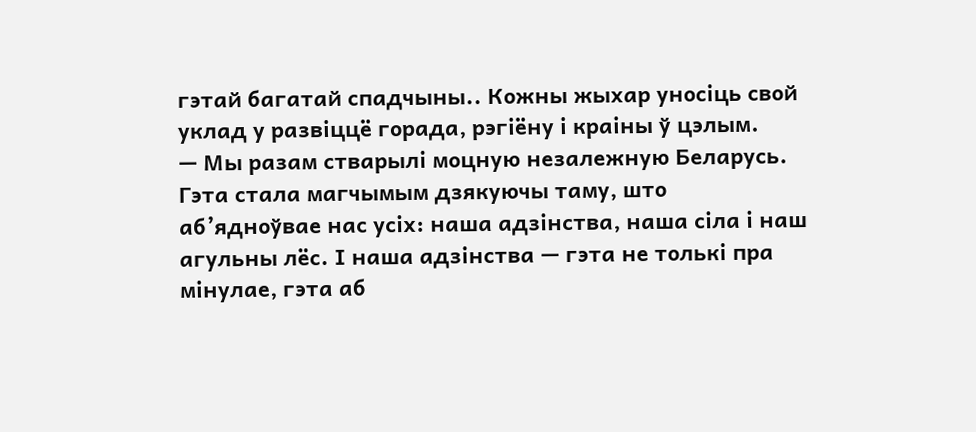гэтай багатай спадчыны.. Кожны жыхар уносіць свой уклад у развіццё горада, рэгіёну і краіны ў цэлым.
— Мы разам стварылі моцную незалежную Беларусь. Гэта стала магчымым дзякуючы таму, што аб’ядноўвае нас усіх: наша адзінства, наша сіла і наш агульны лёс. І наша адзінства — гэта не толькі пра мінулае, гэта аб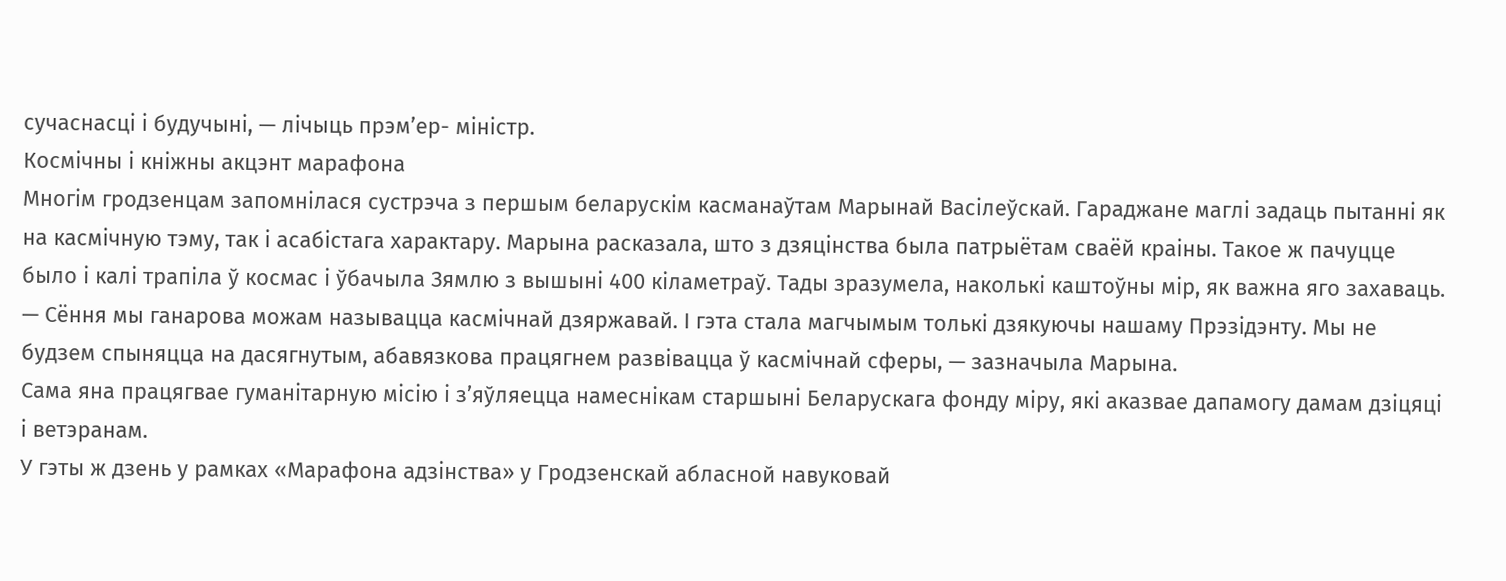сучаснасці і будучыні, — лічыць прэм’ер- міністр.
Космічны і кніжны акцэнт марафона
Многім гродзенцам запомнілася сустрэча з першым беларускім касманаўтам Марынай Васілеўскай. Гараджане маглі задаць пытанні як на касмічную тэму, так і асабістага характару. Марына расказала, што з дзяцінства была патрыётам сваёй краіны. Такое ж пачуцце было і калі трапіла ў космас і ўбачыла Зямлю з вышыні 400 кіламетраў. Тады зразумела, наколькі каштоўны мір, як важна яго захаваць.
— Сёння мы ганарова можам называцца касмічнай дзяржавай. І гэта стала магчымым толькі дзякуючы нашаму Прэзідэнту. Мы не будзем спыняцца на дасягнутым, абавязкова працягнем развівацца ў касмічнай сферы, — зазначыла Марына.
Сама яна працягвае гуманітарную місію і з’яўляецца намеснікам старшыні Беларускага фонду міру, які аказвае дапамогу дамам дзіцяці і ветэранам.
У гэты ж дзень у рамках «Марафона адзінства» у Гродзенскай абласной навуковай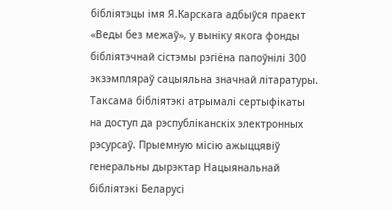бібліятэцы імя Я.Карскага адбыўся праект «Веды без межаў», у выніку якога фонды бібліятэчнай сістэмы рэгіёна папоўнілі 300 экзэмпляраў сацыяльна значнай літаратуры. Таксама бібліятэкі атрымалі сертыфікаты на доступ да рэспубліканскіх электронных рэсурсаў. Прыемную місію ажыццявіў генеральны дырэктар Нацыянальнай бібліятэкі Беларусі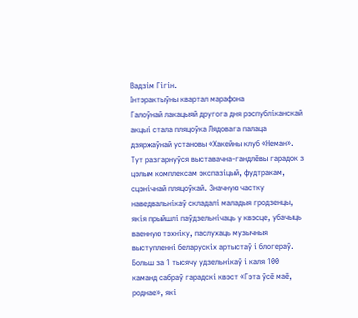Вадзім Гігін.
Інтэрактыўны квартал марафона
Галоўнай лакацыяй другога дня рэспубліканскай акцыі стала пляцоўка Лядовага палаца дзяржаўнай установы «Хакейны клуб «Неман». Тут разгарнуўся выставачна-гандлёвы гарадок з цэлым комплексам экспазіцый, фудтракам, сцэнічнай пляцоўкай. Значную частку наведвальнікаў складалі маладыя гродзенцы, якія прыйшлі паўдзельнічаць у квэсце, убачыць ваенную тэхніку, паслухаць музычныя выступленні беларускіх артыстаў і блогераў.
Больш за 1 тысячу удзельнікаў і каля 100 каманд сабраў гарадскі квэст «Гэта ўсё маё, роднае», які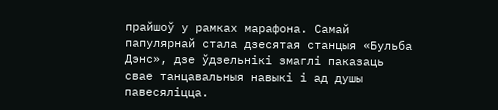прайшоў у рамках марафона. Самай папулярнай стала дзесятая станцыя «Бульба Дэнс», дзе ўдзельнікі змаглі паказаць свае танцавальныя навыкі і ад душы павесяліцца.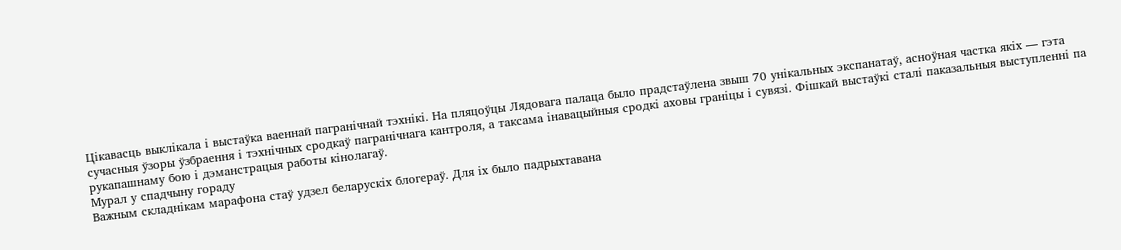Цікавасць выклікала і выстаўка ваеннай пагранічнай тэхнікі. На пляцоўцы Лядовага палаца было прадстаўлена звыш 70 унікальных экспанатаў, асноўная частка якіх — гэта сучасныя ўзоры ўзбраення і тэхнічных сродкаў пагранічнага кантроля, а таксама інавацыйныя сродкі аховы граніцы і сувязі. Фішкай выстаўкі сталі паказальныя выступленні па рукапашнаму бою і дэманстрацыя работы кінолагаў.
Мурал у спадчыну гораду
Важным складнікам марафона стаў удзел беларускіх блогераў. Для іх было падрыхтавана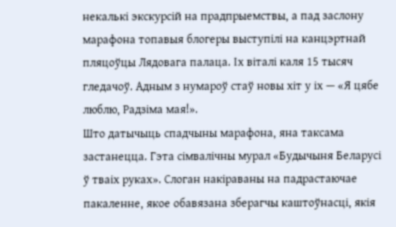некалькі экскурсій на прадпрыемствы, а пад заслону марафона топавыя блогеры выступілі на канцэртнай пляцоўцы Лядовага палаца. Іх віталі каля 15 тысяч гледачоў. Адным з нумароў стаў новы хіт у іх — «Я цябе люблю, Радзіма мая!».
Што датычыць спадчыны марафона, яна таксама застанецца. Гэта сімвалічны мурал «Будычыня Беларусі ў тваіх руках». Слоган накіраваны на падрастаючае пакаленне, якое обавязана зберагчы каштоўнасці, якія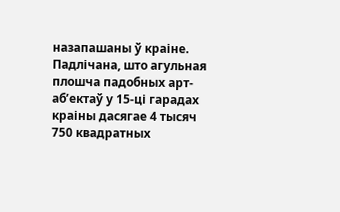назапашаны ў краіне. Падлічана, што агульная плошча падобных арт-аб’ектаў у 15-ці гарадах краіны дасягае 4 тысяч 750 квадратных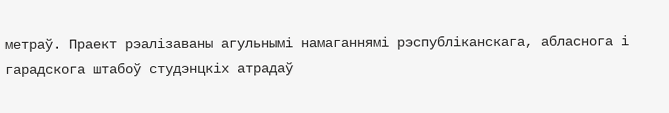метраў. Праект рэалізаваны агульнымі намаганнямі рэспубліканскага, абласнога і гарадскога штабоў студэнцкіх атрадаў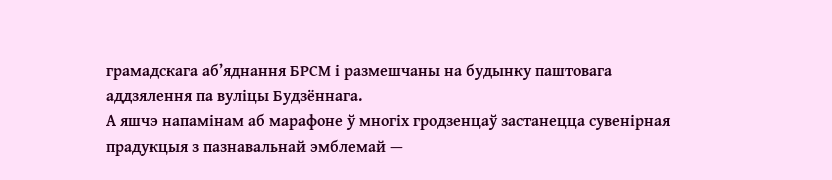грамадскага аб’яднання БРСМ і размешчаны на будынку паштовага аддзялення па вуліцы Будзённага.
А яшчэ напамінам аб марафоне ў многіх гродзенцаў застанецца сувенірная прадукцыя з пазнавальнай эмблемай —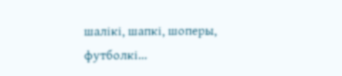шалікі, шапкі, шоперы, футболкі...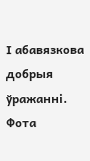І абавязкова добрыя ўражанні.
Фота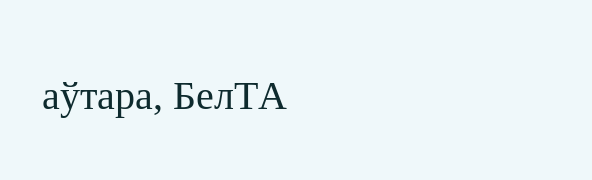аўтара, БелТА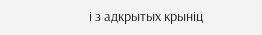і з адкрытых крыніц